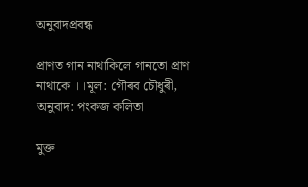অনুবাদপ্ৰবন্ধ

প্ৰাণত গান নাথাকিলে গানতো প্ৰাণ নাথাকে ‌।‌।মূল: গৌৰব চৌধুৰী, অনুবাদ: পংকজ কলিতা

মুক্ত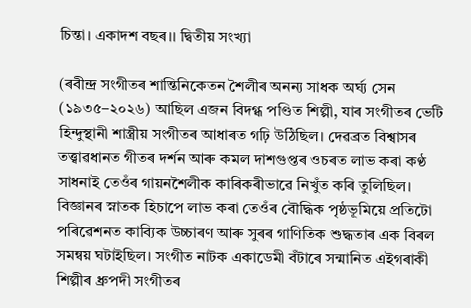চিন্তা‌। একাদশ বছৰ‌।‌। দ্বিতীয় সংখ্যা

(ৰবীন্দ্ৰ সংগীতৰ শান্তিনিকেতন শৈলীৰ অনন্য সাধক অৰ্ঘ্য সেন (১৯৩৫–২০২৬) আছিল এজন বিদগ্ধ পণ্ডিত শিল্পী, যাৰ সংগীতৰ ভেটি হিন্দুস্থানী শাস্ত্ৰীয় সংগীতৰ আধাৰত গঢ়ি উঠিছিল। দেৱব্ৰত বিশ্বাসৰ তত্ত্বাৱধানত গীতৰ দৰ্শন আৰু কমল দাশগুপ্তৰ ওচৰত লাভ কৰা কণ্ঠ সাধনাই তেওঁৰ গায়নশৈলীক কাৰিকৰীভাৱে নিখুঁত কৰি তুলিছিল। বিজ্ঞানৰ স্নাতক হিচাপে লাভ কৰা তেওঁৰ বৌদ্ধিক পৃষ্ঠভূমিয়ে প্ৰতিটো পৰিৱেশনত কাব্যিক উচ্চাৰণ আৰু সুৰৰ গাণিতিক শুদ্ধতাৰ এক বিৰল সমন্বয় ঘটাইছিল। সংগীত নাটক একাডেমী বঁটাৰে সন্মানিত এইগৰাকী শিল্পীৰ ধ্ৰুপদী সংগীতৰ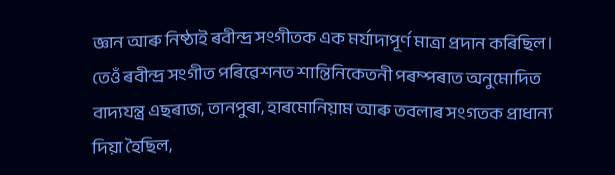জ্ঞান আৰু নিষ্ঠাই ৰবীন্দ্ৰ সংগীতক এক মৰ্যাদাপূৰ্ণ মাত্ৰা প্ৰদান কৰিছিল। তেওঁ ৰবীন্দ্ৰ সংগীত পৰিৱেশনত শান্তিনিকেতনী পৰম্পৰাত অনুমোদিত বাদ্যযন্ত্ৰ এছৰাজ, তানপুৰা, হাৰমোনিয়াম আৰু তবলাৰ সংগতক প্ৰাধান্য দিয়া হৈছিল,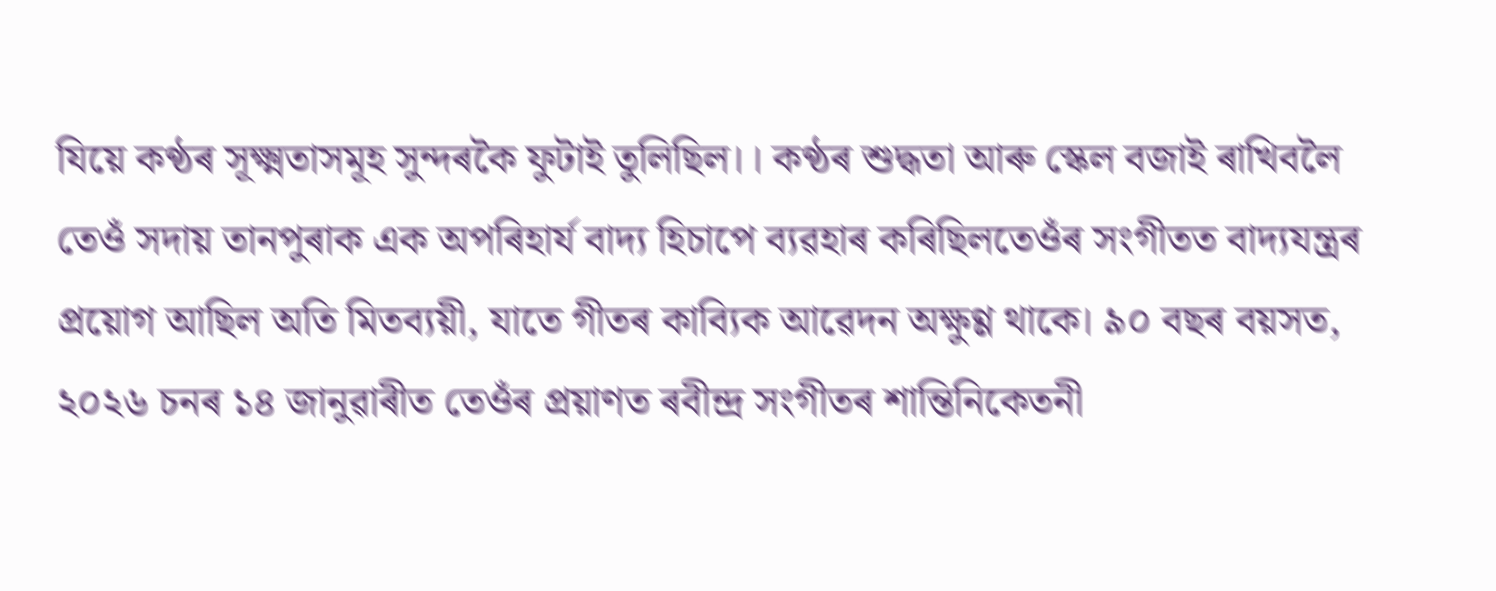যিয়ে কণ্ঠৰ সূক্ষ্মতাসমূহ সুন্দৰকৈ ফুটাই তুলিছিল।। কণ্ঠৰ শুদ্ধতা আৰু স্কেল বজাই ৰাখিবলৈ তেওঁ সদায় তানপুৰাক এক অপৰিহাৰ্য বাদ্য হিচাপে ব্যৱহাৰ কৰিছিলতেওঁৰ সংগীতত বাদ্যযন্ত্ৰৰ প্ৰয়োগ আছিল অতি মিতব্যয়ী, যাতে গীতৰ কাব্যিক আৱেদন অক্ষুণ্ণ থাকে। ৯০ বছৰ বয়সত, ২০২৬ চনৰ ১৪ জানুৱাৰীত তেওঁৰ প্ৰয়াণত ৰবীন্দ্ৰ সংগীতৰ শান্তিনিকেতনী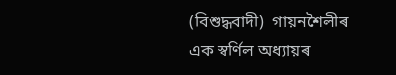(বিশুদ্ধবাদী)  গায়নশৈলীৰ এক স্বৰ্ণিল অধ্যায়ৰ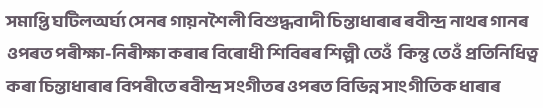সমাপ্তি ঘটিলঅৰ্ঘ্য সেনৰ গায়নশৈলী বিশুদ্ধবাদী চিন্তাধাৰাৰ ৰবীন্দ্ৰ নাথৰ গানৰ ওপৰত পৰীক্ষা-নিৰীক্ষা কৰাৰ বিৰোধী শিবিৰৰ শিল্পী তেওঁ  কিন্তু তেওঁ প্ৰতিনিধিত্ব কৰা চিন্তাধাৰাৰ বিপৰীতে ৰবীন্দ্ৰ সংগীতৰ ওপৰত বিভিন্ন সাংগীতিক ধাৰাৰ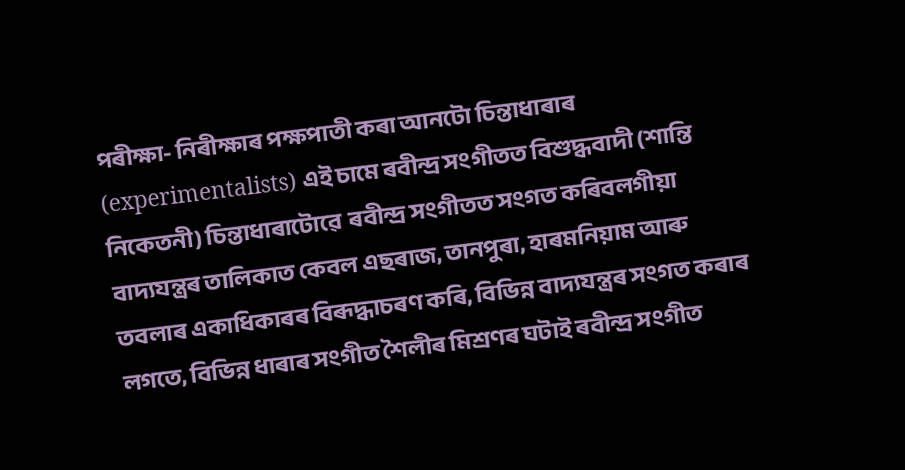পৰীক্ষা- নিৰীক্ষাৰ পক্ষপাতী কৰা আনটো চিন্তাধাৰাৰ (experimentalists) এই চামে ৰবীন্দ্ৰ সংগীতত বিশুদ্ধবাদী (শান্তি নিকেতনী) চিন্তাধাৰাটোৱে  ৰবীন্দ্ৰ সংগীতত সংগত কৰিবলগীয়া বাদ্যযন্ত্ৰৰ তালিকাত কেবল এছৰাজ, তানপুৰা, হাৰমনিয়াম আৰু তবলাৰ একাধিকাৰৰ বিৰূদ্ধাচৰণ কৰি, বিভিন্ন বাদ্যযন্ত্ৰৰ সংগত কৰাৰ লগতে, বিভিন্ন ধাৰাৰ সংগীত শৈলীৰ মিশ্ৰণৰ ঘটাই ৰবীন্দ্ৰ সংগীত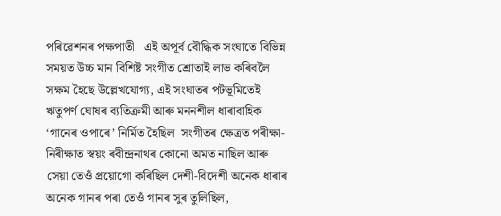পৰিৱেশনৰ পক্ষপাতী   এই অপূৰ্ব বৌদ্ধিক সংঘাতে বিভিন্ন সময়ত উচ্চ মান বিশিষ্ট সংগীত শ্ৰোতাই লাভ কৰিবলৈ সক্ষম হৈছে উল্লেখযোগ্য, এই সংঘাতৰ পটভূমিতেই ঋতুপৰ্ণ ঘোষৰ ব্যতিক্ৰমী আৰু মননশীল ধাৰাবাহিক ‘গানেৰ ওপাৰে’ নিৰ্মিত হৈছিল  সংগীতৰ ক্ষেত্ৰত পৰীক্ষা-নিৰীক্ষাত স্বয়ং ৰবীন্দ্ৰনাথৰ কোনো অমত নাছিল আৰু সেয়া তেওঁ প্ৰয়োগো কৰিছিল দেশী-বিদেশী অনেক ধাৰাৰ অনেক গানৰ পৰা তেওঁ গানৰ সুৰ তুলিছিল,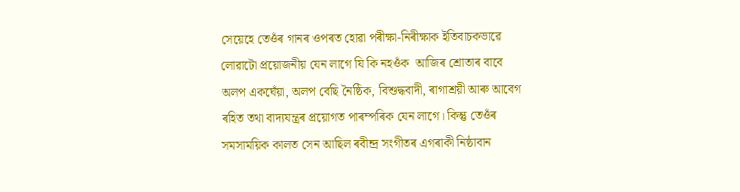সেয়েহে তেওঁৰ গানৰ ওপৰত হোৱা পৰীক্ষা-নিৰীক্ষাক ইতিবাচকভাৱে লোৱাটো প্ৰয়োজনীয় যেন লাগে যি কি নহওঁক  আজিৰ শ্ৰোতাৰ বাবে অলপ একঘেঁয়া, অলপ বেছি নৈষ্ঠিক, বিশুদ্ধবাদী, ৰাগাশ্ৰয়ী আৰু আবেগ ৰহিত তথা বাদ্যযন্ত্ৰৰ প্ৰয়োগত পাৰম্পৰিক যেন লাগে। কিন্তু তেওঁৰ সমসাময়িক কালত সেন আছিল ৰবীন্দ্ৰ সংগীতৰ এগৰাকী নিষ্ঠাবান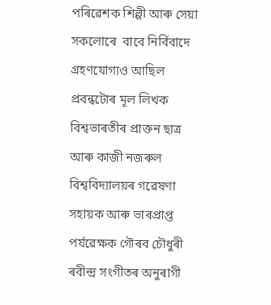পৰিৱেশক শিল্পী আৰু সেয়া সকলোৰে  বাবে নিৰ্বিবাদে গ্ৰহণযোগ্যও আছিল প্ৰবন্ধটোৰ মূল লিখক বিশ্বভাৰতীৰ প্ৰাক্তন ছাত্ৰ আৰু কাজী নজৰুল বিশ্ববিদ্যালয়ৰ গৱেষণা সহায়ক আৰু ভাৰপ্ৰাপ্ত পৰ্যৱেক্ষক গৌৰব চৌধুৰী ৰবীন্দ্ৰ সংগীতৰ অনুৰাগী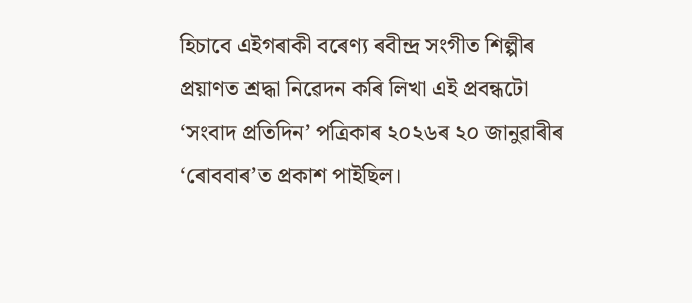হিচাবে এইগৰাকী বৰেণ্য ৰবীন্দ্ৰ সংগীত শিল্পীৰ প্ৰয়াণত শ্ৰদ্ধা নিৱেদন কৰি লিখা এই প্ৰবন্ধটো  ‘সংবাদ প্ৰতিদিন’ পত্ৰিকাৰ ২০২৬ৰ ২০ জানুৱাৰীৰ ‘ৰোববাৰ’ত প্ৰকাশ পাইছিল।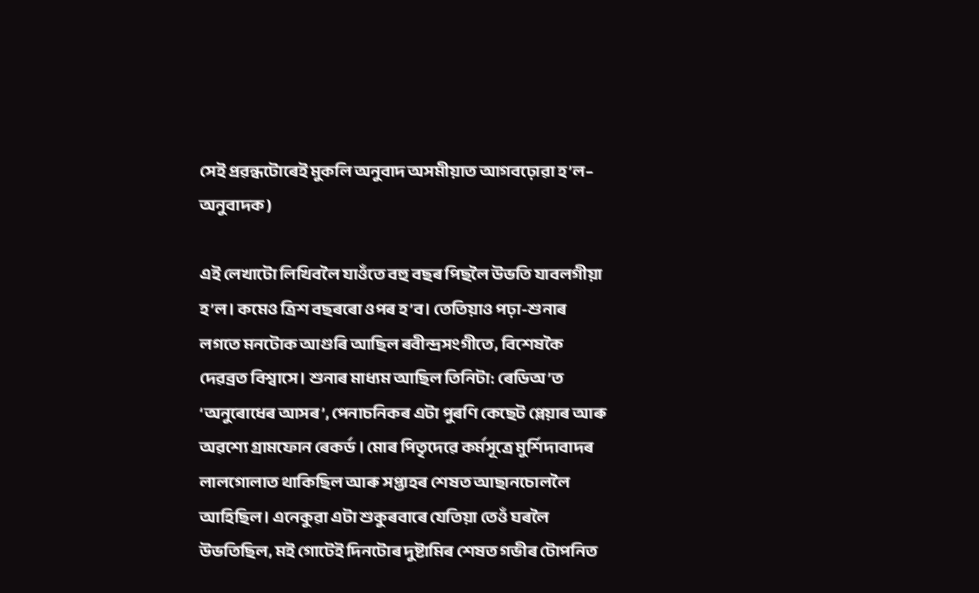সেই প্ৰৱন্ধটোৰেই মুকলি অনুবাদ অসমীয়াত আগবঢ়োৱা হ’ল– অনুবাদক )

এই লেখাটো লিখিবলৈ যাওঁতে বহু বছৰ পিছলৈ উভতি যাবলগীয়া হ’ল। কমেও ত্ৰিশ বছৰৰো ওপৰ হ’ব। তেতিয়াও পঢ়া-শুনাৰ লগতে মনটোক আগুৰি আছিল ৰবীন্দ্ৰসংগীতে, বিশেষকৈ দেৱব্ৰত বিশ্বাসে। শুনাৰ মাধ্যম আছিল তিনিটা: ৰেডিঅ’ত ‘অনুৰোধেৰ আসৰ’, পেনাচনিকৰ এটা পুৰণি কেছেট প্লেয়াৰ আৰু অৱশ্যে গ্ৰামফোন ৰেকৰ্ড । মোৰ পিতৃদেৱে কৰ্মসূত্ৰে মুৰ্শিদাবাদৰ লালগোলাত থাকিছিল আৰু সপ্তাহৰ শেষত আছানচোললৈ আহিছিল। এনেকুৱা এটা শুকুৰবাৰে যেতিয়া তেওঁ ঘৰলৈ উভতিছিল, মই গোটেই দিনটোৰ দুষ্টামিৰ শেষত গভীৰ টোপনিত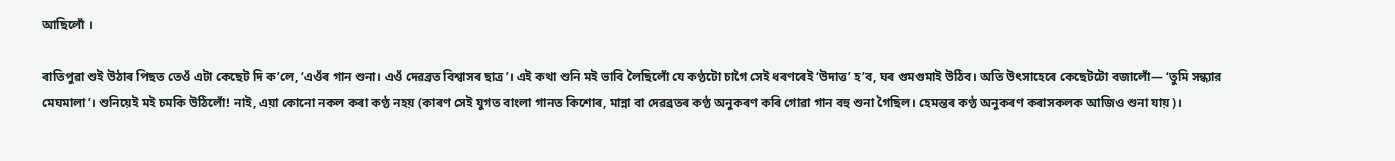আছিলোঁ ।

ৰাতিপুৱা শুই উঠাৰ পিছত তেওঁ এটা কেছেট দি ক’লে, ‘এওঁৰ গান শুনা। এওঁ দেৱব্ৰত বিশ্বাসৰ ছাত্ৰ’। এই কথা শুনি মই ভাবি লৈছিলোঁ যে কণ্ঠটো চাগৈ সেই ধৰণৰেই ‘উদাত্ত’ হ’ব, ঘৰ গুমগুমাই উঠিব। অতি উৎসাহেৰে কেছেটটো বজালোঁ— ‘তুমি সন্ধ্যার মেঘমালা’। শুনিয়েই মই চমকি উঠিলোঁ! নাই, এয়া কোনো নকল কৰা কণ্ঠ নহয় (কাৰণ সেই যুগত বাংলা গানত কিশোৰ, মান্না বা দেৱব্ৰতৰ কণ্ঠ অনুকৰণ কৰি গোৱা গান বহু শুনা গৈছিল। হেমন্তৰ কণ্ঠ অনুকৰণ কৰাসকলক আজিও শুনা যায়)।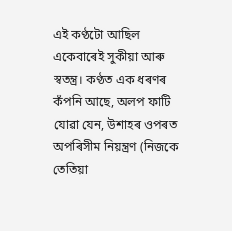এই কণ্ঠটো আছিল একেবাৰেই সুকীয়া আৰু স্বতন্ত্ৰ। কণ্ঠত এক ধৰণৰ কঁপনি আছে, অলপ ফাটি যোৱা যেন, উশাহৰ ওপৰত অপৰিসীম নিয়ন্ত্ৰণ (নিজকে তেতিয়া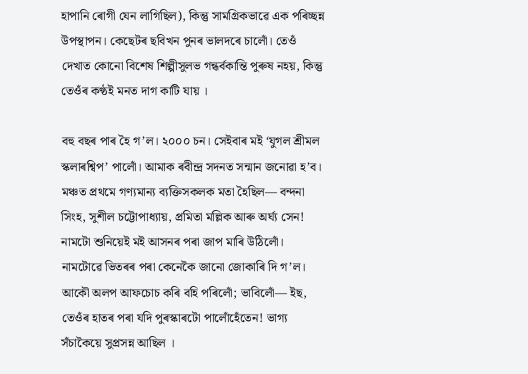হাপানি ৰোগী যেন লাগিছিল), কিন্তু সামগ্ৰিকভাৱে এক পৰিচ্ছন্ন উপস্থাপন। কেছেটৰ ছবিখন পুনৰ ভালদৰে চালোঁ। তেওঁ দেখাত কোনো বিশেষ শিল্পীসুলভ গন্ধৰ্বকান্তি পুৰুষ নহয়, কিন্তু তেওঁৰ কণ্ঠই মনত দাগ কাটি যায় ।

বহু বছৰ পাৰ হৈ গ’ল। ২০০০ চন। সেইবাৰ মই ‘যুগল শ্ৰীমল স্কলাৰশ্বিপ’ পালোঁ। আমাক ৰবীন্দ্ৰ সদনত সন্মান জনোৱা হ’ব। মঞ্চত প্ৰথমে গণ্যমান্য ব্যক্তিসকলক মতা হৈছিল— বন্দনা সিংহ, সুশীল চট্টোপাধ্যায়, প্ৰমিতা মল্লিক আৰু অৰ্ঘ্য সেন! নামটো শুনিয়েই মই আসনৰ পৰা জাপ মাৰি উঠিলোঁ। নামটোৱে ভিতৰৰ পৰা কেনেকৈ জানো জোকাৰি দি গ’ল। আকৌ অলপ আফচোচ কৰি বহি পৰিলোঁ; ভাবিলোঁ— ইছ, তেওঁৰ হাতৰ পৰা যদি পুৰস্কাৰটো পালোঁহেঁতেন! ভাগ্য সঁচাকৈয়ে সুপ্ৰসন্ন আছিল ।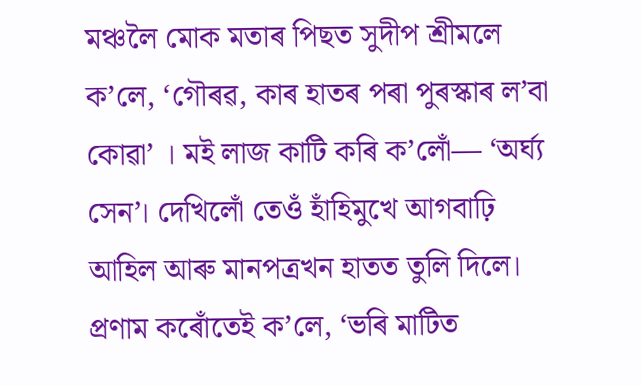মঞ্চলৈ মোক মতাৰ পিছত সুদীপ শ্ৰীমলে ক’লে, ‘গৌৰৱ, কাৰ হাতৰ পৰা পুৰস্কাৰ ল’বা কোৱা’ । মই লাজ কাটি কৰি ক’লোঁ— ‘অৰ্ঘ্য সেন’। দেখিলোঁ তেওঁ হাঁহিমুখে আগবাঢ়ি আহিল আৰু মানপত্ৰখন হাতত তুলি দিলে। প্ৰণাম কৰোঁতেই ক’লে, ‘ভৰি মাটিত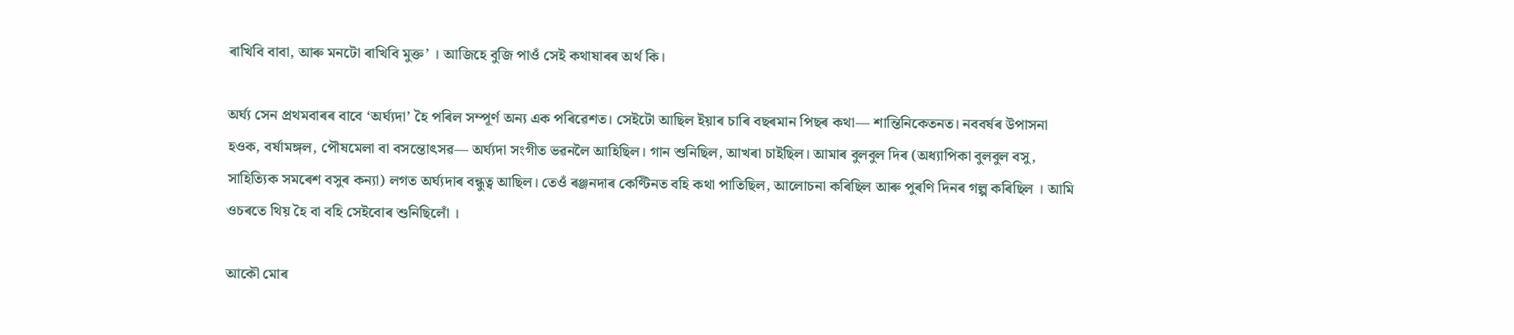ৰাখিবি বাবা, আৰু মনটো ৰাখিবি মুক্ত’ । আজিহে বুজি পাওঁ সেই কথাষাৰৰ অৰ্থ কি।

অৰ্ঘ্য সেন প্ৰথমবাৰৰ বাবে ‘অৰ্ঘ্যদা’ হৈ পৰিল সম্পূৰ্ণ অন্য এক পৰিৱেশত। সেইটো আছিল ইয়াৰ চাৰি বছৰমান পিছৰ কথা— শান্তিনিকেতনত। নববৰ্ষৰ উপাসনা হওক, বৰ্ষামঙ্গল, পৌষমেলা বা বসন্তোৎসৱ— অৰ্ঘ্যদা সংগীত ভৱনলৈ আহিছিল। গান শুনিছিল, আখৰা চাইছিল। আমাৰ বুলবুল দিৰ (অধ্যাপিকা বুলবুল বসু, সাহিত্যিক সমৰেশ বসুৰ কন্যা) লগত অৰ্ঘ্যদাৰ বন্ধুত্ব আছিল। তেওঁ ৰঞ্জনদাৰ কেণ্টিনত বহি কথা পাতিছিল, আলোচনা কৰিছিল আৰু পুৰণি দিনৰ গল্প কৰিছিল । আমি ওচৰতে থিয় হৈ বা বহি সেইবোৰ শুনিছিলোঁ ।

আকৌ মোৰ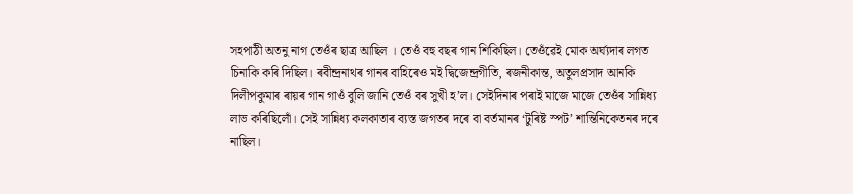সহপাঠী অতনু নাগ তেওঁৰ ছাত্ৰ আছিল । তেওঁ বহু বছৰ গান শিকিছিল। তেওঁৱেই মোক অৰ্ঘ্যদাৰ লগত চিনাকি কৰি দিছিল। ৰবীন্দ্ৰনাথৰ গানৰ বাহিৰেও মই দ্বিজেন্দ্ৰগীতি, ৰজনীকান্ত, অতুলপ্ৰসাদ আনকি দিলীপকুমাৰ ৰায়ৰ গান গাওঁ বুলি জানি তেওঁ বৰ সুখী হ’ল। সেইদিনাৰ পৰাই মাজে মাজে তেওঁৰ সান্নিধ্য লাভ কৰিছিলোঁ। সেই সান্নিধ্য কলকাতাৰ ব্যস্ত জগতৰ দৰে বা বৰ্তমানৰ ‘টুৰিষ্ট স্পট’ শান্তিনিকেতনৰ দৰে নাছিল।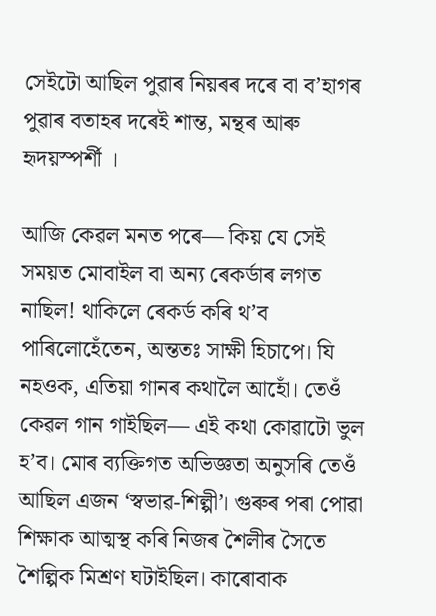সেইটো আছিল পুৱাৰ নিয়ৰৰ দৰে বা ব’হাগৰ পুৱাৰ বতাহৰ দৰেই শান্ত, মন্থৰ আৰু হৃদয়স্পৰ্শী ।

আজি কেৱল মনত পৰে— কিয় যে সেই সময়ত মোবাইল বা অন্য ৰেকৰ্ডাৰ লগত নাছিল! থাকিলে ৰেকৰ্ড কৰি থ’ব পাৰিলোহেঁতেন, অন্ততঃ সাক্ষী হিচাপে। যি নহওক, এতিয়া গানৰ কথালৈ আহোঁ। তেওঁ কেৱল গান গাইছিল— এই কথা কোৱাটো ভুল হ’ব। মোৰ ব্যক্তিগত অভিজ্ঞতা অনুসৰি তেওঁ আছিল এজন ‘স্বভাৱ-শিল্পী’। গুৰুৰ পৰা পোৱা শিক্ষাক আত্মস্থ কৰি নিজৰ শৈলীৰ সৈতে শৈল্পিক মিশ্ৰণ ঘটাইছিল। কাৰোবাক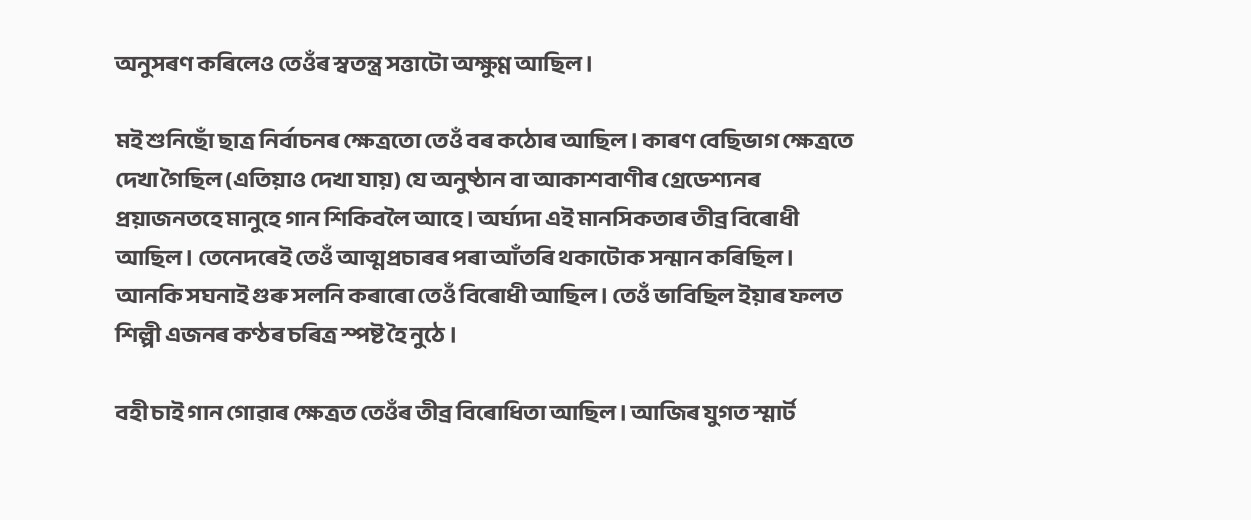অনুসৰণ কৰিলেও তেওঁৰ স্বতন্ত্ৰ সত্তাটো অক্ষুণ্ণ আছিল ।

মই শুনিছোঁ ছাত্ৰ নিৰ্বাচনৰ ক্ষেত্ৰতো তেওঁ বৰ কঠোৰ আছিল। কাৰণ বেছিভাগ ক্ষেত্ৰতে দেখা গৈছিল (এতিয়াও দেখা যায়) যে অনুষ্ঠান বা আকাশবাণীৰ গ্ৰেডেশ্যনৰ প্ৰয়াজনতহে মানুহে গান শিকিবলৈ আহে। অৰ্ঘ্যদা এই মানসিকতাৰ তীব্ৰ বিৰোধী আছিল। তেনেদৰেই তেওঁ আত্মপ্ৰচাৰৰ পৰা আঁতৰি থকাটোক সন্মান কৰিছিল। আনকি সঘনাই গুৰু সলনি কৰাৰো তেওঁ বিৰোধী আছিল। তেওঁ ভাবিছিল ইয়াৰ ফলত শিল্পী এজনৰ কণ্ঠৰ চৰিত্ৰ স্পষ্ট হৈ নুঠে ।

বহী চাই গান গোৱাৰ ক্ষেত্ৰত তেওঁৰ তীব্ৰ বিৰোধিতা আছিল। আজিৰ যুগত স্মাৰ্ট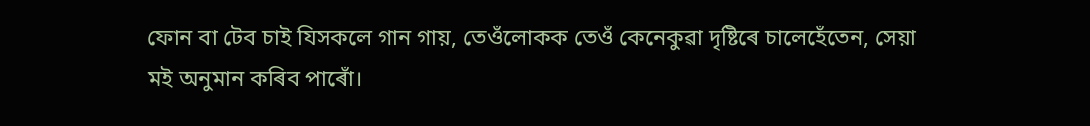ফোন বা টেব চাই যিসকলে গান গায়, তেওঁলোকক তেওঁ কেনেকুৱা দৃষ্টিৰে চালেহেঁতেন, সেয়া মই অনুমান কৰিব পাৰোঁ।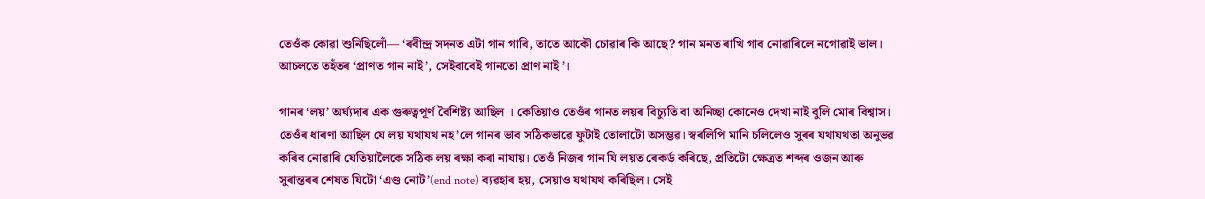তেওঁক কোৱা শুনিছিলোঁ— ‘ৰবীন্দ্ৰ সদনত এটা গান গাবি, তাতে আকৌ চোৱাৰ কি আছে? গান মনত ৰাখি গাব নোৱাৰিলে নগোৱাই ভাল। আচলতে তহঁতৰ ‘প্ৰাণত গান নাই’, সেইবাবেই গানতো প্ৰাণ নাই’।

গানৰ ‘লয়’ অৰ্ঘ্যদাৰ এক গুৰুত্বপূৰ্ণ বৈশিষ্ট্য আছিল । কেতিয়াও তেওঁৰ গানত লয়ৰ বিচ্যুতি বা অনিচ্ছা কোনেও দেখা নাই বুলি মোৰ বিশ্বাস। তেওঁৰ ধাৰণা আছিল যে লয় যথাযথ নহ’লে গানৰ ভাব সঠিকভাৱে ফুটাই তোলাটো অসম্ভৱ। স্বৰলিপি মানি চলিলেও সুৰৰ যথাযথতা অনুভৱ কৰিব নোৱাৰি যেতিয়ালৈকে সঠিক লয় ৰক্ষা কৰা নাযায়। তেওঁ নিজৰ গান যি লয়ত ৰেকৰ্ড কৰিছে, প্ৰতিটো ক্ষেত্ৰত শব্দৰ ওজন আৰু সুৰান্তৰৰ শেষত যিটো ‘এণ্ড নোট’(end note) ব্যৱহাৰ হয়, সেয়াও যথাযথ কৰিছিল। সেই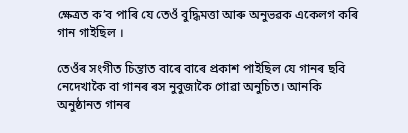ক্ষেত্ৰত ক’ব পাৰি যে তেওঁ বুদ্ধিমত্তা আৰু অনুভৱক একেলগ কৰি গান গাইছিল ।

তেওঁৰ সংগীত চিন্তাত বাৰে বাৰে প্ৰকাশ পাইছিল যে গানৰ ছবি নেদেখাকৈ বা গানৰ ৰস নুবুজাকৈ গোৱা অনুচিত। আনকি অনুষ্ঠানত গানৰ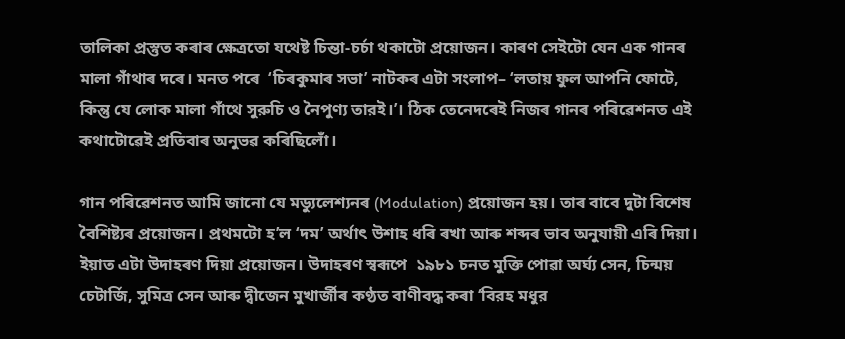তালিকা প্ৰস্তুত কৰাৰ ক্ষেত্ৰতো যথেষ্ট চিন্তা-চৰ্চা থকাটো প্ৰয়োজন। কাৰণ সেইটো যেন এক গানৰ মালা গাঁথাৰ দৰে। মনত পৰে  ‘চিৰকুমাৰ সভা’ নাটকৰ এটা সংলাপ– ‘লতায় ফুল আপনি ফোটে, কিন্তু যে লোক মালা গাঁথে সুরুচি ও নৈপুণ্য তারই।’। ঠিক তেনেদৰেই নিজৰ গানৰ পৰিৱেশনত এই কথাটোৱেই প্ৰতিবাৰ অনুভৱ কৰিছিলোঁ।

গান পৰিৱেশনত আমি জানো যে মড্যুলেশ্যনৰ (Modulation) প্ৰয়োজন হয়। তাৰ বাবে দুটা বিশেষ বৈশিষ্ট্যৰ প্ৰয়োজন। প্ৰথমটো হ’ল ‘দম’ অৰ্থাৎ উশাহ ধৰি ৰখা আৰু শব্দৰ ভাব অনুযায়ী এৰি দিয়া। ইয়াত এটা উদাহৰণ দিয়া প্ৰয়োজন। উদাহৰণ স্বৰূপে  ১৯৮১ চনত মুক্তি পোৱা অৰ্ঘ্য সেন, চিন্ময় চেটাৰ্জি, সুমিত্ৰ সেন আৰু দ্বীজেন মুখাৰ্জীৰ কণ্ঠত বাণীবদ্ধ কৰা ‘বিরহ মধুর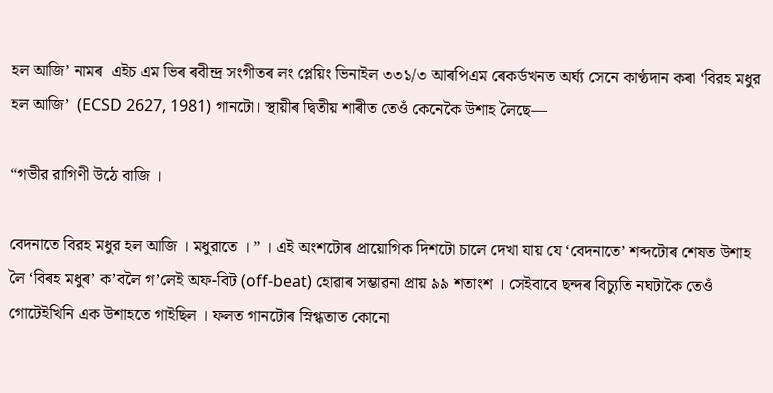হল আজি’ নামৰ  এইচ এম ভিৰ ৰবীন্দ্ৰ সংগীতৰ লং প্লেয়িং ভিনাইল ৩৩১/৩ আৰপিএম ৰেকৰ্ডখনত অৰ্ঘ্য সেনে কাণ্ঠদান কৰা ‘বিরহ মধুর হল আজি’  (ECSD 2627, 1981) গানটো। স্থায়ীৰ দ্বিতীয় শাৰীত তেওঁ কেনেকৈ উশাহ লৈছে—

“গভীর রাগিণী উঠে বাজি ।

বেদনাতে বিরহ মধুর হল আজি । মধুরাতে । ” । এই অংশটোৰ প্ৰায়োগিক দিশটো চালে দেখা যায় যে ‘বেদনাতে’ শব্দটোৰ শেষত উশাহ লৈ ‘বিৰহ মধুৰ’ ক’বলৈ গ’লেই অফ-বিট (off-beat) হোৱাৰ সম্ভাৱনা প্ৰায় ৯৯ শতাংশ । সেইবাবে ছন্দৰ বিচ্যুতি নঘটাকৈ তেওঁ গোটেইখিনি এক উশাহতে গাইছিল । ফলত গানটোৰ স্নিগ্ধতাত কোনো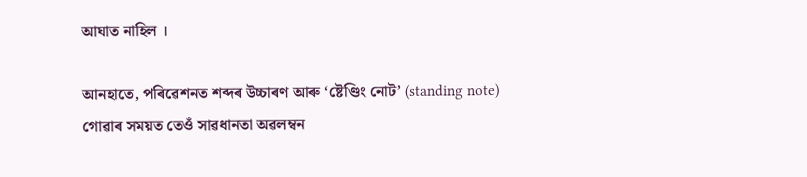আঘাত নাহিল ।

আনহাতে, পৰিৱেশনত শব্দৰ উচ্চাৰণ আৰু ‘ষ্টেণ্ডিং নোট’ (standing note) গোৱাৰ সময়ত তেওঁ সাৱধানতা অৱলম্বন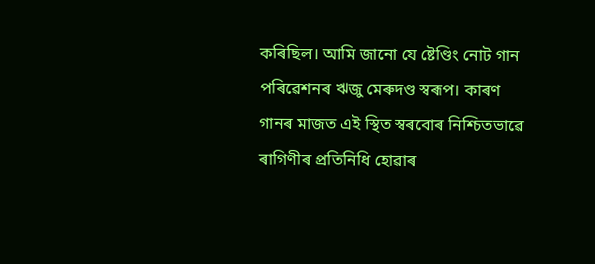কৰিছিল। আমি জানো যে ষ্টেণ্ডিং নোট গান পৰিৱেশনৰ ঋজু মেৰুদণ্ড স্বৰূপ। কাৰণ গানৰ মাজত এই স্থিত স্বৰবোৰ নিশ্চিতভাৱে ৰাগিণীৰ প্ৰতিনিধি হোৱাৰ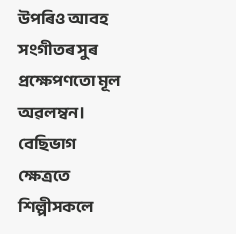উপৰিও আবহ সংগীতৰ সুৰ প্ৰক্ষেপণতো মূল অৱলম্বন। বেছিভাগ ক্ষেত্ৰতে শিল্পীসকলে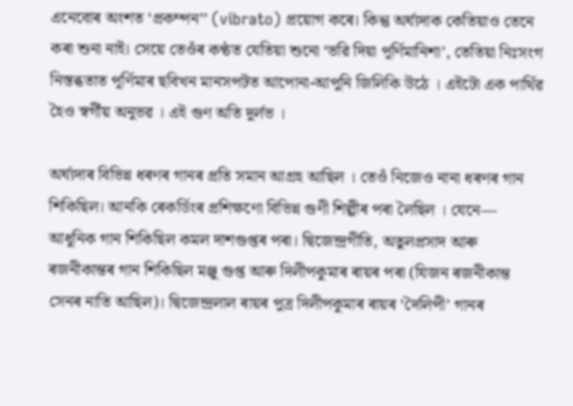এনেবোৰ অংশত ‘প্ৰকম্পন’’ (vibrato) প্ৰয়োগ কৰে। কিন্তু অৰ্ঘ্যদাক কেতিয়াও তেনে কৰা শুনা নাই। সেয়ে তেওঁৰ কণ্ঠত যেতিয়া শুনো ‘ভরি দিয়া পূর্ণিমানিশা’, তেতিয়া নিঃসংগ নিস্তব্ধতাত পূৰ্ণিমাৰ ছবিখন মানসপটত আপোনা-আপুনি জিলিকি উঠে । এইটো এক পাৰ্থিৱ হৈও স্বৰ্গীয় অনুভৱ । এই গুণ অতি দুৰ্লভ ।

অৰ্ঘ্যদাৰ বিভিন্ন ধৰণৰ গানৰ প্ৰতি সমান আগ্ৰহ আছিল । তেওঁ নিজেও নানা ধৰণৰ গান শিকিছিল। আনকি ৰেকৰ্ডিংৰ প্ৰশিক্ষণো বিভিন্ন গুণী শিল্পীৰ পৰা লৈছিল । যেনে— আধুনিক গান শিকিছিল কমল দাশগুপ্তৰ পৰা। দ্বিজেন্দ্ৰগীতি, অতুলপ্ৰসাদ আৰু ৰজনীকান্তৰ গান শিকিছিল মঞ্জু গুপ্ত আৰু দিলীপকুমাৰ ৰায়ৰ পৰা (যিজন ৰজনীকান্ত সেনৰ নাতি আছিল)। দ্বিজেন্দ্ৰলাল ৰায়ৰ পুত্ৰ দিলীপকুমাৰ ৰায়ৰ ‘দৈলিপী’ গানৰ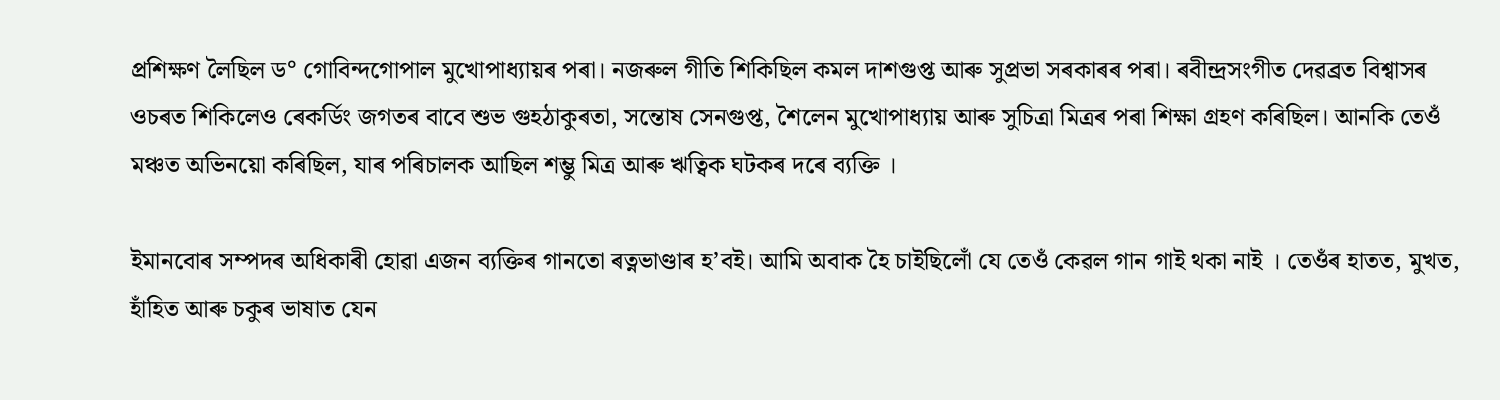প্ৰশিক্ষণ লৈছিল ড° গোবিন্দগোপাল মুখোপাধ্যায়ৰ পৰা। নজৰুল গীতি শিকিছিল কমল দাশগুপ্ত আৰু সুপ্ৰভা সৰকাৰৰ পৰা। ৰবীন্দ্ৰসংগীত দেৱব্ৰত বিশ্বাসৰ ওচৰত শিকিলেও ৰেকৰ্ডিং জগতৰ বাবে শুভ গুহঠাকুৰতা, সন্তোষ সেনগুপ্ত, শৈলেন মুখোপাধ্যায় আৰু সুচিত্ৰা মিত্ৰৰ পৰা শিক্ষা গ্ৰহণ কৰিছিল। আনকি তেওঁ মঞ্চত অভিনয়ো কৰিছিল, যাৰ পৰিচালক আছিল শম্ভু মিত্ৰ আৰু ঋত্বিক ঘটকৰ দৰে ব্যক্তি ।

ইমানবোৰ সম্পদৰ অধিকাৰী হোৱা এজন ব্যক্তিৰ গানতো ৰত্নভাণ্ডাৰ হ’বই। আমি অবাক হৈ চাইছিলোঁ যে তেওঁ কেৱল গান গাই থকা নাই । তেওঁৰ হাতত, মুখত, হাঁহিত আৰু চকুৰ ভাষাত যেন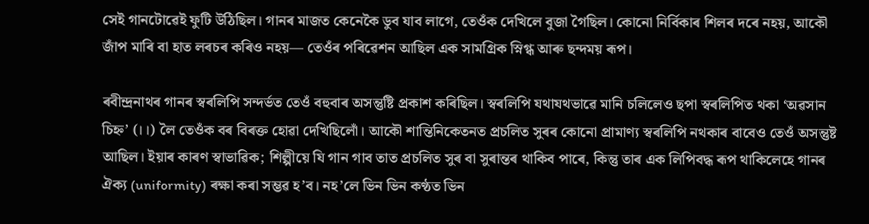সেই গানটোৱেই ফুটি উঠিছিল। গানৰ মাজত কেনেকৈ ডুব যাব লাগে, তেওঁক দেখিলে বুজা গৈছিল। কোনো নিৰ্বিকাৰ শিলৰ দৰে নহয়, আকৌ জাঁপ মাৰি বা হাত লৰচৰ কৰিও নহয়— তেওঁৰ পৰিৱেশন আছিল এক সামগ্ৰিক স্নিগ্ধ আৰু ছন্দময় ৰূপ।

ৰবীন্দ্ৰনাথৰ গানৰ স্বৰলিপি সন্দৰ্ভত তেওঁ বহুবাৰ অসন্তুষ্টি প্ৰকাশ কৰিছিল। স্বৰলিপি যথাযথভাৱে মানি চলিলেও ছপা স্বৰলিপিত থকা ‘অৱসান চিহ্ন’ (।।) লৈ তেওঁক বৰ বিৰক্ত হোৱা দেখিছিলোঁ। আকৌ শান্তিনিকেতনত প্ৰচলিত সুৰৰ কোনো প্ৰামাণ্য স্বৰলিপি নথকাৰ বাবেও তেওঁ অসন্তুষ্ট আছিল। ইয়াৰ কাৰণ স্বাভাৱিক; শিল্পীয়ে যি গান গাব তাত প্ৰচলিত সুৰ বা সুৰান্তৰ থাকিব পাৰে, কিন্তু তাৰ এক লিপিবদ্ধ ৰূপ থাকিলেহে গানৰ ঐক্য (uniformity) ৰক্ষা কৰা সম্ভৱ হ’ব। নহ’লে ভিন ভিন কণ্ঠত ভিন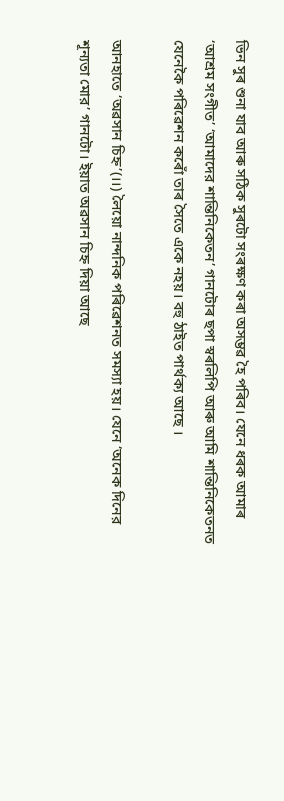ভিন সুৰ শুনা যাব আৰু সঠিক সুৰটো সংৰক্ষণ কৰা অসম্ভৱ হৈ পৰিব। যেনে ধৰক আমাৰ ‘আশ্ৰম সংগীত’ ‘আমাদের শান্তিনিকেতন’ গানটোৰ ছপা স্বৰলিপি আৰু আমি শান্তিনিকেতনত যেনেকৈ পৰিৱেশন কৰোঁ তাৰ সৈতে একে নহয়। বহু ঠাইত পাৰ্থক্য আছে ।

আনহাতে ‘অৱসান চিহ্ন’(।।) লৈয়ো নান্দনিক পৰিৱেশনত সমস্যা হয়। যেনে ‘অনেক দিনের শূন্যতা মোর’ গানটো। ইয়াত অৱসান চিহ্ন দিয়া আছে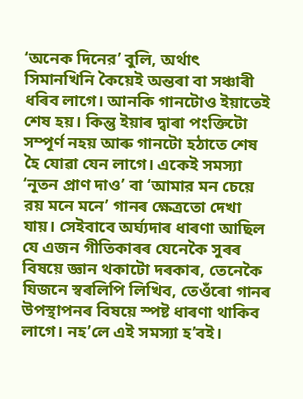‘অনেক দিনের’ বুলি, অৰ্থাৎ সিমানখিনি কৈয়েই অন্তৰা বা সঞ্চাৰী ধৰিব লাগে। আনকি গানটোও ইয়াতেই শেষ হয়। কিন্তু ইয়াৰ দ্বাৰা পংক্তিটো সম্পূৰ্ণ নহয় আৰু গানটো হঠাতে শেষ হৈ যোৱা যেন লাগে। একেই সমস্যা ‘নূতন প্ৰাণ দাও’ বা ‘আমার মন চেয়ে রয় মনে মনে’ গানৰ ক্ষেত্ৰতো দেখা যায়। সেইবাবে অৰ্ঘ্যদাৰ ধাৰণা আছিল যে এজন গীতিকাৰৰ যেনেকৈ সুৰৰ বিষয়ে জ্ঞান থকাটো দৰকাৰ, তেনেকৈ যিজনে স্বৰলিপি লিখিব, তেওঁৰো গানৰ উপস্থাপনৰ বিষয়ে স্পষ্ট ধাৰণা থাকিব লাগে। নহ’লে এই সমস্যা হ’বই।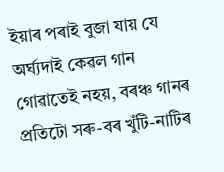ইয়াৰ পৰাই বুজা যায় যে অৰ্ঘ্যদাই কেৱল গান গোৱাতেই নহয়, বৰঞ্চ গানৰ প্ৰতিটো সৰু-বৰ খুঁটি-নাটিৰ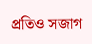প্ৰতিও সজাগ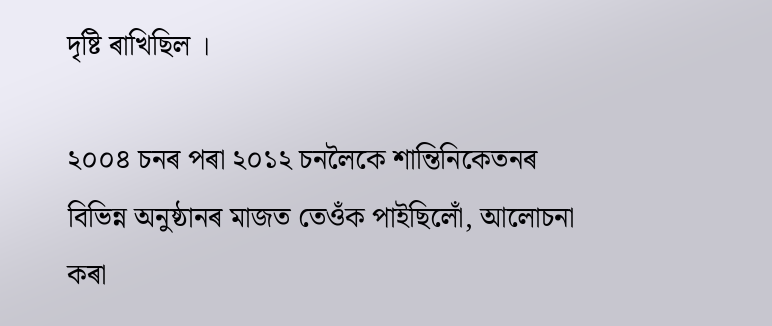দৃষ্টি ৰাখিছিল ।

২০০৪ চনৰ পৰা ২০১২ চনলৈকে শান্তিনিকেতনৰ বিভিন্ন অনুষ্ঠানৰ মাজত তেওঁক পাইছিলোঁ, আলোচনা কৰা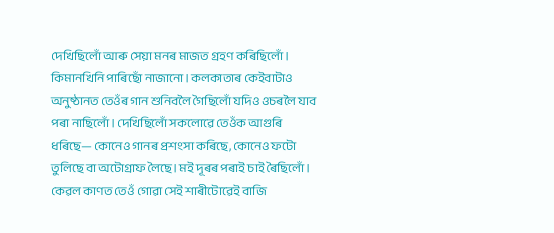দেখিছিলোঁ আৰু সেয়া মনৰ মাজত গ্ৰহণ কৰিছিলোঁ । কিমানখিনি পাৰিছোঁ নাজানো। কলকাতাৰ কেইবাটাও অনুষ্ঠানত তেওঁৰ গান শুনিবলৈ গৈছিলোঁ যদিও ওচৰলৈ যাব পৰা নাছিলোঁ। দেখিছিলোঁ সকলোৱে তেওঁক আগুৰি ধৰিছে— কোনেও গানৰ প্ৰশংসা কৰিছে, কোনেও ফটো তুলিছে বা অটোগ্ৰাফ লৈছে। মই দূৰৰ পৰাই চাই ৰৈছিলোঁ। কেৱল কাণত তেওঁ গোৱা সেই শাৰীটোৱেই বাজি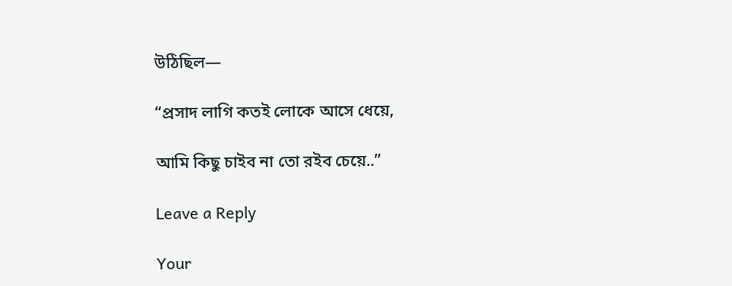উঠিছিল—

“প্রসাদ লাগি কতই লোকে আসে ধেয়ে,

আমি কিছু চাইব না তো রইব চেয়ে..”

Leave a Reply

Your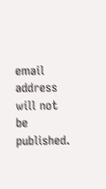email address will not be published.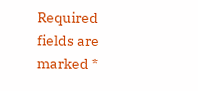Required fields are marked *